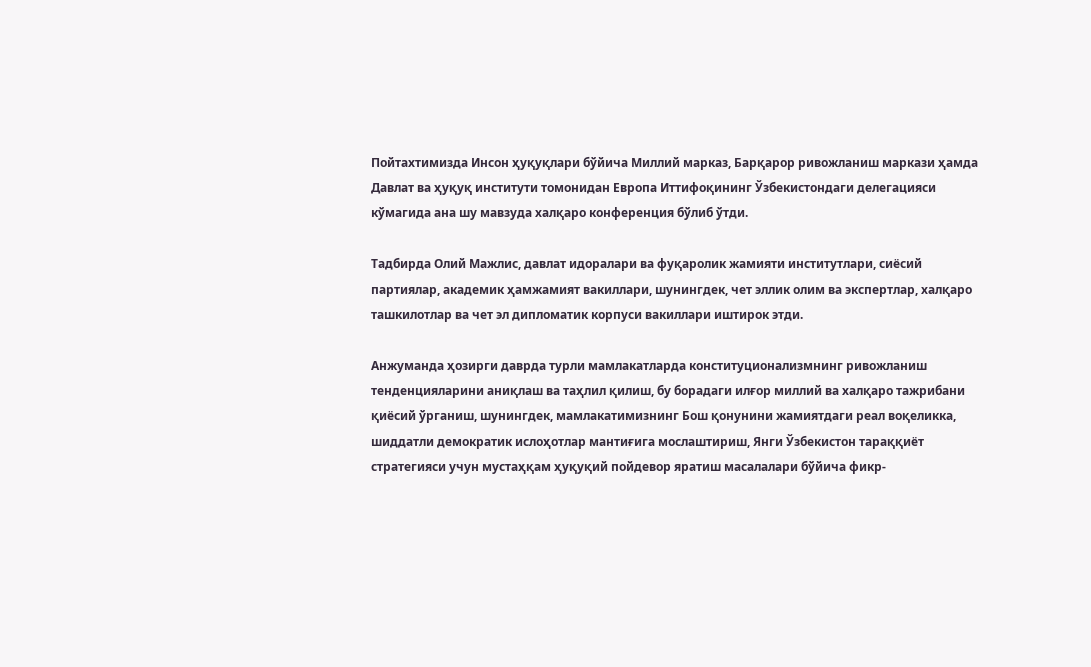Пойтахтимизда Инсон ҳуқуқлари бўйича Миллий марказ, Барқарор ривожланиш маркази ҳамда Давлат ва ҳуқуқ институти томонидан Европа Иттифоқининг Ўзбекистондаги делегацияси кўмагида ана шу мавзуда халқаро конференция бўлиб ўтди.

Тадбирда Олий Мажлис, давлат идоралари ва фуқаролик жамияти институтлари, сиёсий партиялар, академик ҳамжамият вакиллари, шунингдек, чет эллик олим ва экспертлар, халқаро ташкилотлар ва чет эл дипломатик корпуси вакиллари иштирок этди.

Анжуманда ҳозирги даврда турли мамлакатларда конституционализмнинг ривожланиш тенденцияларини аниқлаш ва таҳлил қилиш, бу борадаги илғор миллий ва халқаро тажрибани қиёсий ўрганиш, шунингдек, мамлакатимизнинг Бош қонунини жамиятдаги реал воқеликка, шиддатли демократик ислоҳотлар мантиғига мослаштириш, Янги Ўзбекистон тараққиёт стратегияси учун мустаҳқам ҳуқуқий пойдевор яратиш масалалари бўйича фикр-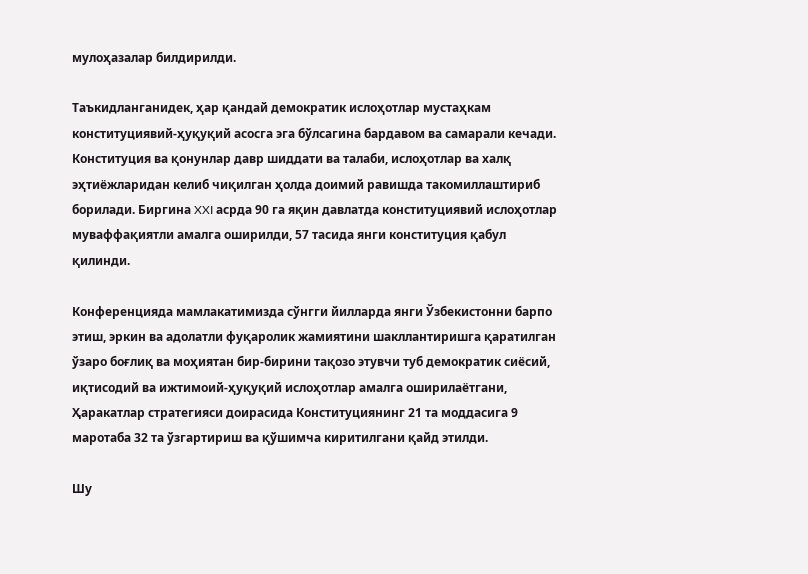мулоҳазалар билдирилди.

Таъкидланганидек, ҳар қандай демократик ислоҳотлар мустаҳкам конституциявий-ҳуқуқий асосга эга бўлсагина бардавом ва самарали кечади.  Конституция ва қонунлар давр шиддати ва талаби, ислоҳотлар ва халқ эҳтиёжларидан келиб чиқилган ҳолда доимий равишда такомиллаштириб борилади. Биргина XXI асрда 90 га яқин давлатда конституциявий ислоҳотлар муваффақиятли амалга оширилди, 57 тасида янги конституция қабул қилинди.

Конференцияда мамлакатимизда сўнгги йилларда янги Ўзбекистонни барпо этиш, эркин ва адолатли фуқаролик жамиятини шакллантиришга қаратилган ўзаро боғлиқ ва моҳиятан бир-бирини тақозо этувчи туб демократик сиёсий, иқтисодий ва ижтимоий-ҳуқуқий ислоҳотлар амалга оширилаётгани, Ҳаракатлар стратегияси доирасида Конституциянинг 21 та моддасига 9 маротаба 32 та ўзгартириш ва қўшимча киритилгани қайд этилди.

Шу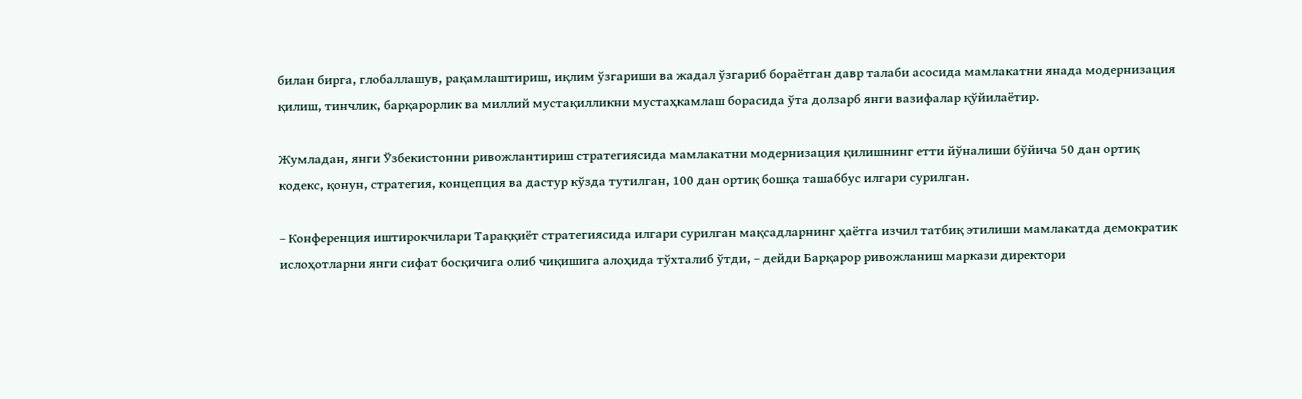билан бирга, глобаллашув, рақамлаштириш, иқлим ўзгариши ва жадал ўзгариб бораётган давр талаби асосида мамлакатни янада модернизация қилиш, тинчлик, барқарорлик ва миллий мустақилликни мустаҳкамлаш борасида ўта долзарб янги вазифалар қўйилаётир.

Жумладан, янги Ўзбекистонни ривожлантириш стратегиясида мамлакатни модернизация қилишнинг етти йўналиши бўйича 50 дан ортиқ кодекс, қонун, стратегия, концепция ва дастур кўзда тутилган, 100 дан ортиқ бошқа ташаббус илгари сурилган.

– Конференция иштирокчилари Тараққиёт стратегиясида илгари сурилган мақсадларнинг ҳаётга изчил татбиқ этилиши мамлакатда демократик ислоҳотларни янги сифат босқичига олиб чиқишига алоҳида тўхталиб ўтди, – дейди Барқарор ривожланиш маркази директори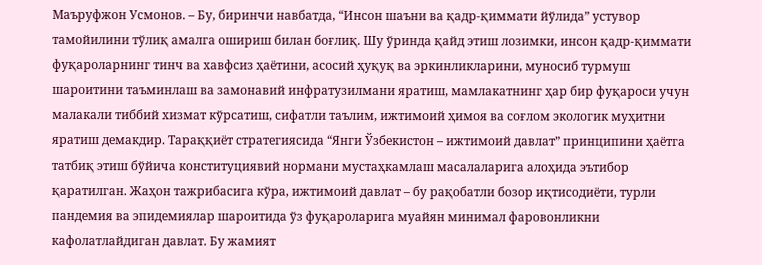Маъруфжон Усмонов. – Бу, биринчи навбатда, “Инсон шаъни ва қадр-қиммати йўлида” устувор тамойилини тўлиқ амалга ошириш билан боғлиқ. Шу ўринда қайд этиш лозимки, инсон қадр-қиммати фуқароларнинг тинч ва хавфсиз ҳаётини, асосий ҳуқуқ ва эркинликларини, муносиб турмуш шароитини таъминлаш ва замонавий инфратузилмани яратиш, мамлакатнинг ҳар бир фуқароси учун малакали тиббий хизмат кўрсатиш, сифатли таълим, ижтимоий ҳимоя ва соғлом экологик муҳитни яратиш демакдир. Тараққиёт стратегиясида “Янги Ўзбекистон – ижтимоий давлат” принципини ҳаётга татбиқ этиш бўйича конституциявий нормани мустаҳкамлаш масалаларига алоҳида эътибор қаратилган. Жаҳон тажрибасига кўра, ижтимоий давлат – бу рақобатли бозор иқтисодиёти, турли пандемия ва эпидемиялар шароитида ўз фуқароларига муайян минимал фаровонликни кафолатлайдиган давлат. Бу жамият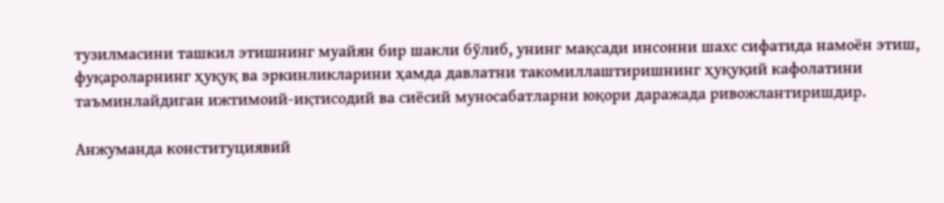тузилмасини ташкил этишнинг муайян бир шакли бўлиб, унинг мақсади инсонни шахс сифатида намоён этиш, фуқароларнинг ҳуқуқ ва эркинликларини ҳамда давлатни такомиллаштиришнинг ҳуқуқий кафолатини таъминлайдиган ижтимоий-иқтисодий ва сиёсий муносабатларни юқори даражада ривожлантиришдир.

Анжуманда конституциявий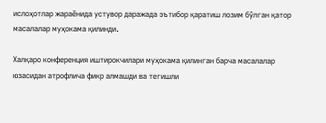ислоҳотлар жараёнида устувор даражада эътибор қаратиш лозим бўлган қатор масалалар муҳокама қилинди.

Халқаро конференция иштирокчилари муҳокама қилинган барча масалалар юзасидан атрофлича фикр алмашди ва тегишли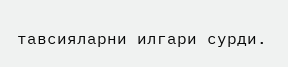тавсияларни илгари сурди.